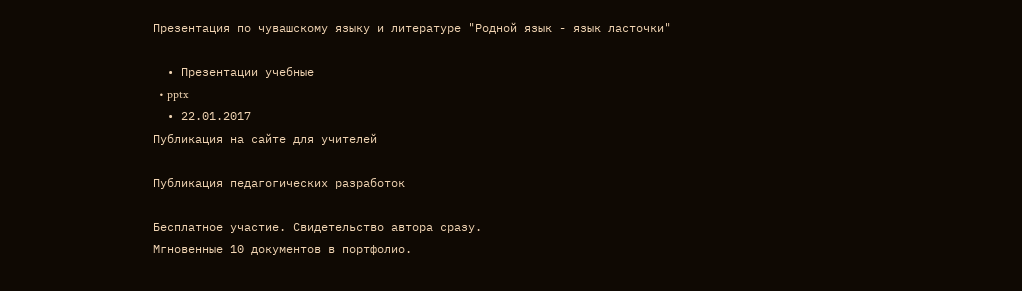Презентация по чувашскому языку и литературе "Родной язык - язык ласточки"

  • Презентации учебные
  • pptx
  • 22.01.2017
Публикация на сайте для учителей

Публикация педагогических разработок

Бесплатное участие. Свидетельство автора сразу.
Мгновенные 10 документов в портфолио.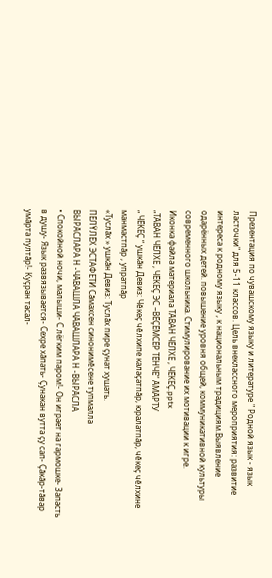Презентация по чувашскому языку и литературе " Родной язык - язык ласточки" для 5-11 классов. Цель внеклассного мероприятия: развитие интереса к родному языку , к национальным традициям.Выявление одарённых детей. повышение уровня общей, коммуникативной культуры современного школьника. Стимулирование их мотивации к игре.
Иконка файла материала ТĂВАН ЧĔЛХЕ , ЧĔКЕÇ.pptx
„ТĂВАН ЧĔЛХЕ , ЧĔКЕÇ ЭС –ВĔÇĔМСĔР ТĔНЧЕ“ ĂМĂРТУ
„ ЧĔКЕÇ “ ушкăн Девиз: Чĕкеç чĕлхипе калаçатпăр, юралатпăр, чĕкеç чĕлхине манмастпăр , упратпăр
«Туслăх » ушкăн Девиз: Туслăх пире çунат хушать.
ПĔЛŸЛĔХ ЭСТАФЕТИ Сăмахсен синонимĕсене тупмалла
ВЫРĂСЛАРА Н -ЧĂВАШЛА ЧĂВАШЛАРА Н -ВЫРĂСЛА
• Спокойной ночи, малыши- С лёгким паром!- Он играет на гармошке- Запасть в душу- Язык развязывается- Сехре хăпать- Çунакан вутта çу сап- Çăкăр-тăвар умăрта пултăр!- Куçран тасал-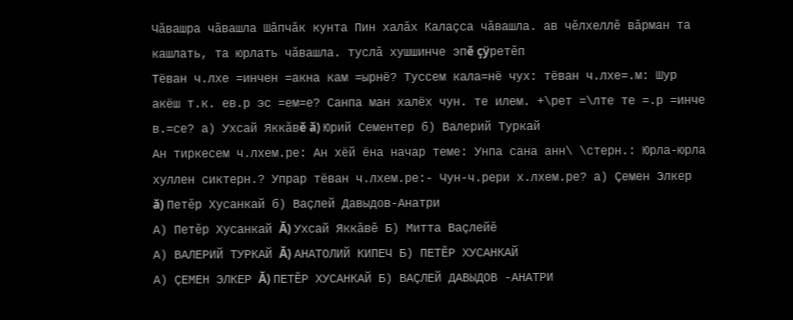Чăвашра чăвашла Шăпчăк кунта Пин халăх Калаçса чăвашла. ав чĕлхеллĕ вăрман та кашлать, та юрлать чăвашла. туслă хушшинче эпĕ çÿретĕп
Тёван ч.лхе =инчен =акна кам =ырнё? Туссем кала=нё чух: тёван ч.лхе=.м: Шур акёш т.к. ев.р эс =ем=е? Санпа ман халёх чун. те илем. +\рет =\лте те =.р =инче в.=се? а) Ухсай Яккăвĕ ă) Юрий Сементер б) Валерий Туркай
Ан тиркесем ч.лхем.ре: Ан хёй ёна начар теме: Унпа сана анн\ \стерн.: Юрла-юрла хуллен сиктерн.? Упрар тёван ч.лхем.ре:- Чун-ч.рери х.лхем.ре? а) Çемен Элкер ă) Петĕр Хусанкай б) Ваçлей Давыдов-Анатри
А) Петĕр Хусанкай Ă) Ухсай Яккăвĕ Б) Митта Ваçлейĕ
А) ВАЛЕРИЙ ТУРКАЙ Ă) АНАТОЛИЙ КИПЕЧ Б) ПЕТĔР ХУСАНКАЙ
А) ÇЕМЕН ЭЛКЕР Ă) ПЕТĔР ХУСАНКАЙ Б) ВАÇЛЕЙ ДАВЫДОВ -АНАТРИ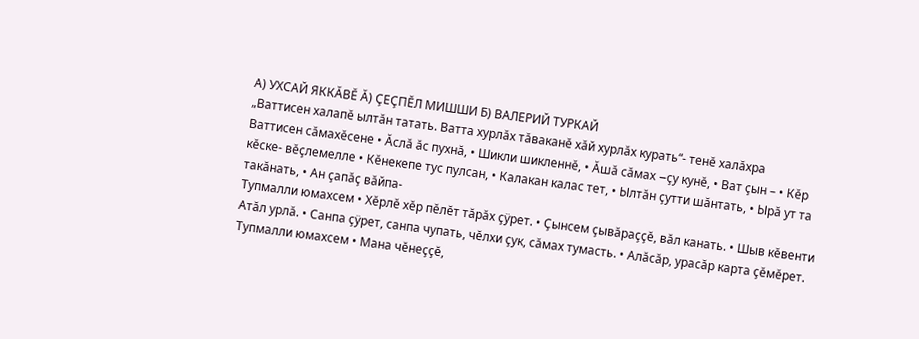А) УХСАЙ ЯККĂВĔ Ă) ÇЕÇПĔЛ МИШШИ Б) ВАЛЕРИЙ ТУРКАЙ
„Ваттисен халапĕ ылтăн татать. Ватта хурлăх тăваканĕ хăй хурлăх курать“- тенĕ халăхра
Ваттисен сăмахĕсене • Ăслă ăс пухнă, • Шикли шикленнĕ, • Ăшă сăмах –çу кунĕ, • Ват çын – • Кĕр кĕске- вĕçлемелле • Кĕнекепе тус пулсан, • Калакан калас тет, • Ылтăн çутти шăнтать, • Ырă ут та такăнать, • Ан çапăç вăйпа-
Тупмалли юмахсем • Хĕрлĕ хĕр пĕлĕт тăрăх çÿрет. • Çынсем çывăраççĕ, вăл канать. • Шыв кĕвенти Атăл урлă. • Санпа çÿрет, санпа чупать, чĕлхи çук, сăмах тумасть. • Алăсăр, урасăр карта çĕмĕрет.
Тупмалли юмахсем • Мана чĕнеççĕ,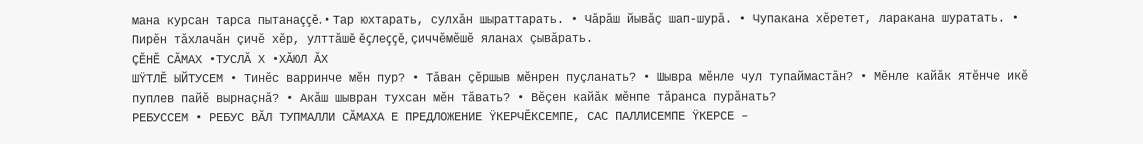мана курсан тарса пытанаççĕ. • Тар юхтарать, сулхăн шыраттарать. • Чăрăш йывăç шап-шурă. • Чупакана хĕретет, ларакана шуратать. • Пирĕн тăхлачăн çичĕ хĕр, улттăшĕ ĕçлеççĕ, çиччĕмĕшĕ яланах çывăрать.
ÇĔНĔ СĂМАХ •ТУСЛĂ Х •ХĂЮЛ ĂХ
ШŸТЛĔ ЫЙТУСЕМ • Тинĕс варринче мĕн пур? • Тăван çĕршыв мĕнрен пуçланать? • Шывра мĕнле чул тупаймастăн? • Мĕнле кайăк ятĕнче икĕ пуплев пайĕ вырнаçнă? • Акăш шывран тухсан мĕн тăвать? • Вĕçен кайăк мĕнпе тăранса пурăнать?
РЕБУССЕМ • РЕБУС ВĂЛ ТУПМАЛЛИ СĂМАХА Е ПРЕДЛОЖЕНИЕ ŸКЕРЧĔКСЕМПЕ, САС ПАЛЛИСЕМПЕ ŸКЕРСЕ –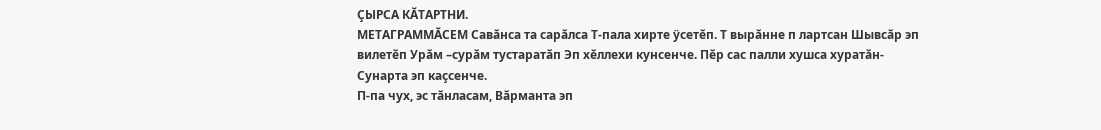ÇЫРСА КĂТАРТНИ.
МЕТАГРАММĂСЕМ Савăнса та сарăлса Т-пала хирте ÿсетĕп. Т вырăнне п лартсан Шывсăр эп вилетĕп Урăм –сурăм тустаратăп Эп хĕллехи кунсенче. Пĕр сас палли хушса хуратăн- Сунарта эп каçсенче.
П-па чух, эс тăнласам, Вăрманта эп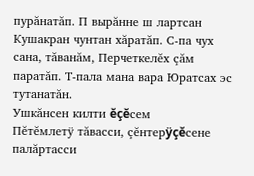пурăнатăп. П вырăнне ш лартсан Кушакран чунтан хăратăп. С-па чух сана, тăванăм, Перчеткелĕх çăм паратăп. Т-пала мана вара Юратсах эс тутанатăн.
Ушкăнсен килти ĕçĕсем
Пĕтĕмлетÿ тăвасси, çĕнтерÿçĕсене палăртасси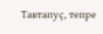Тавтапуç, тепре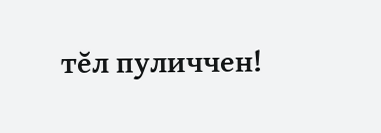тĕл пуличчен!